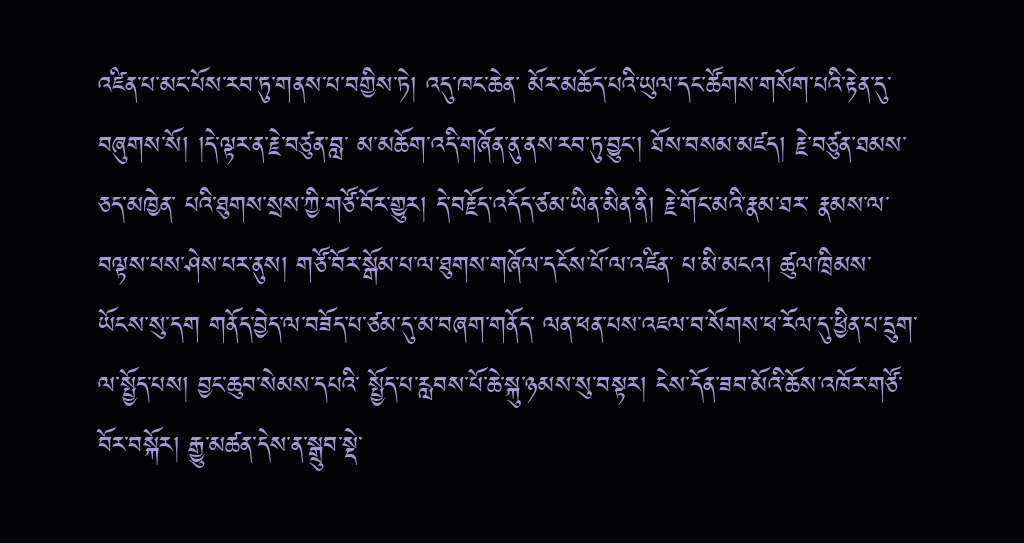འཛིན་པ་མང་པོས་རབ་ཏུ་གནས་པ་བགྱིས་ཏེ། འདུ་ཁང་ཆེན་ མོར་མཆོད་པའི་ཡུལ་དང་ཚོགས་གསོག་པའི་རྟེན་དུ་བཞུགས་སོ། །དེ་ལྟར་ན་རྗེ་བཙུན་བླ་ མ་མཆོག་འདི་གཞོན་ནུ་ནས་རབ་ཏུ་བྱུང་། ཐོས་བསམ་མཛད། རྗེ་བཙུན་ཐམས་ཅད་མཁྱེན་ པའི་ཐུགས་སྲས་ཀྱི་གཙོ་བོར་གྱུར། དེ་བརྗོད་འདོད་ཙམ་ཡིན་མིན་ནི། རྗེ་གོང་མའི་རྣམ་ཐར་ རྣམས་ལ་བལྟས་པས་ཤེས་པར་ནུས། གཙོ་བོར་སྒོམ་པ་ལ་ཐུགས་གཞོལ་དངོས་པོ་ལ་འཛིན་ པ་མི་མངའ། ཚུལ་ཁྲིམས་ཡོངས་སུ་དག གནོད་བྱེད་ལ་བཟོད་པ་ཙམ་དུ་མ་བཞག་གནོད་ ལན་ཕན་པས་འཇལ་བ་སོགས་ཕ་རོལ་དུ་ཕྱིན་པ་དྲུག་ལ་སྤྱོད་པས། བྱང་ཆུབ་སེམས་དཔའི་ སྤྱོད་པ་རླབས་པོ་ཆེ་སྐུ་ཉམས་སུ་བསྟར། ངེས་དོན་ཟབ་མོའི་ཆོས་འཁོར་གཙོ་བོར་བསྐོར། རྒྱུ་མཚན་དེས་ན་སྒྲུབ་སྡེ་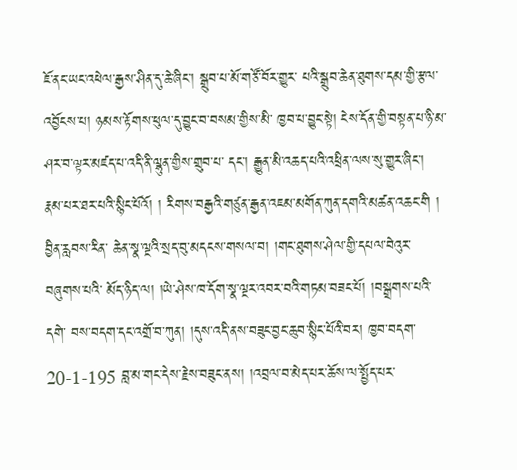ཇོ་ནང་ཡང་འཕེལ་རྒྱས་ཤིན་དུ་ཆེ་ཞིང་། སྒྲུབ་པ་མོ་གཙོ་བོར་གྱུར་ པའི་སྒྲུབ་ཆེན་ཐུགས་དམ་གྱི་རྩལ་འབྱོངས་པ། ཉམས་རྟོགས་ཕུལ་དུ་བྱུང་བ་བསམ་གྱིས་མི་ ཁྱབ་པ་བྱུང་སྟེ། ངེས་དོན་གྱི་བསྟན་པ་ཉི་མ་ཤར་བ་ལྟར་མཛད་པ་འདི་ནི་ལྷུན་གྱིས་གྲུབ་པ་ དང་། རྒྱུན་མི་འཆད་པའི་འཕྲིན་ལས་སུ་གྱུར་ཞིང་། རྣམ་པར་ཐར་པའི་སྙིང་པོའོ། ། རིགས་བརྒྱའི་གཙུན་རྒྱན་འཇམ་མགོན་ཀུན་དགའི་མཚན་འཆང་གི ། བྱིན་རླབས་རིན་ ཆེན་སྣ་ལྔའི་སྲད་བུ་མདངས་གསལ་བ། །གང་ཐུགས་ཤེལ་གྱི་དཔལ་བེའུར་བཞུགས་པའི་ མོད་ཉིད་ལ། །ཡེ་ཤེས་ཁ་དོག་སྣ་ལྔར་འབར་བའི་གཏམ་བཟང་པོ། །བསྒྲགས་པའི་དགེ་ བས་བདག་དང་འགྲོ་བ་ཀུན། །དུས་འདི་ནས་བཟུང་བྱང་ཆུབ་སྙིང་པོའི་བར། ཁྱབ་བདག་ 20-1-195 བླ་མ་གང་དེས་རྗེས་བཟུང་ནས། །འབྲལ་བ་མེད་པར་ཆོས་ལ་སྤྱོད་པར་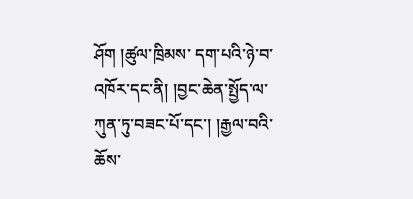ཤོག །ཚུལ་ཁྲིམས་ དག་པའི་ཉེ་བ་འཁོར་དང་ནི། །བྱང་ཆེན་སྤྱོད་ལ་ཀུན་ཏུ་བཟང་པོ་དང་། །རྒྱལ་བའི་ཆོས་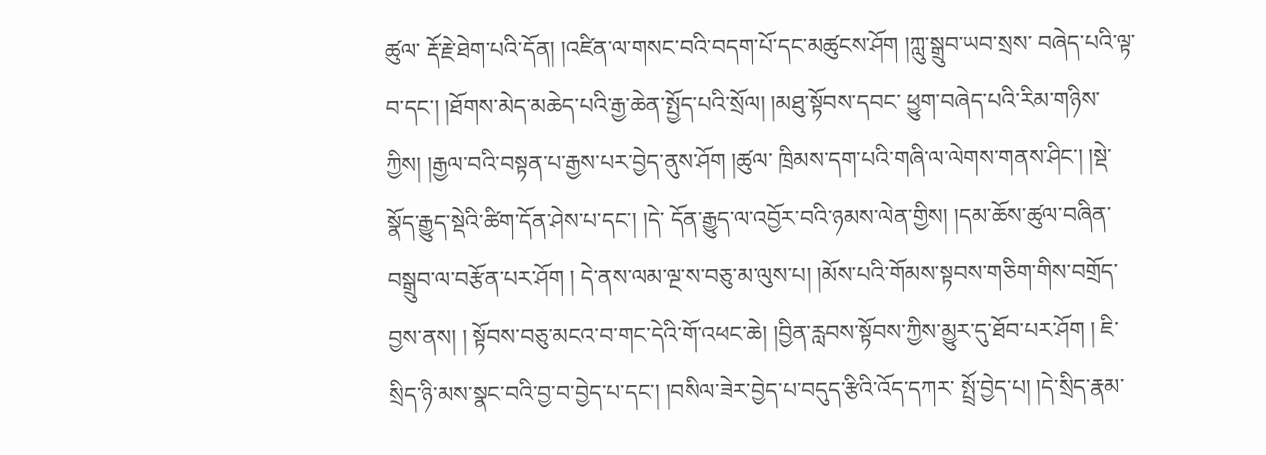ཚུལ་ རྡོ་རྗེ་ཐེག་པའི་དོན། །འཛིན་ལ་གསང་བའི་བདག་པོ་དང་མཚུངས་ཤོག །ཀླུ་སྒྲུབ་ཡབ་སྲས་ བཞེད་པའི་ལྟ་བ་དང་། །ཐོགས་མེད་མཆེད་པའི་རྒྱ་ཆེན་སྤྱོད་པའི་སྲོལ། །མཐུ་སྟོབས་དབང་ ཕྱུག་བཞེད་པའི་རིམ་གཉིས་ཀྱིས། །རྒྱལ་བའི་བསྟན་པ་རྒྱས་པར་བྱེད་ནུས་ཤོག །ཚུལ་ ཁྲིམས་དག་པའི་གཞི་ལ་ལེགས་གནས་ཤིང་། །སྡེ་སྣོད་རྒྱུད་སྡེའི་ཚིག་དོན་ཤེས་པ་དང་། །དེ་ དོན་རྒྱུད་ལ་འབྱོར་བའི་ཉམས་ལེན་གྱིས། །དམ་ཆོས་ཚུལ་བཞིན་བསྒྲུབ་ལ་བརྩོན་པར་ཤོག ། དེ་ནས་ལམ་ལྔ་ས་བཅུ་མ་ལུས་པ། །མོས་པའི་གོམས་སྟབས་གཅིག་གིས་བགྲོད་བྱས་ནས། ། སྟོབས་བཅུ་མངའ་བ་གང་དེའི་གོ་འཕང་ཆེ། །བྱིན་རླབས་སྟོབས་ཀྱིས་མྱུར་དུ་ཐོབ་པར་ཤོག ། ཇི་སྲིད་ཉི་མས་སྣང་བའི་བྱ་བ་བྱེད་པ་དང་། །བསིལ་ཟེར་བྱེད་པ་བདུད་རྩིའི་འོད་དཀར་ སྤྲོ་བྱེད་པ། །དེ་སྲིད་རྣམ་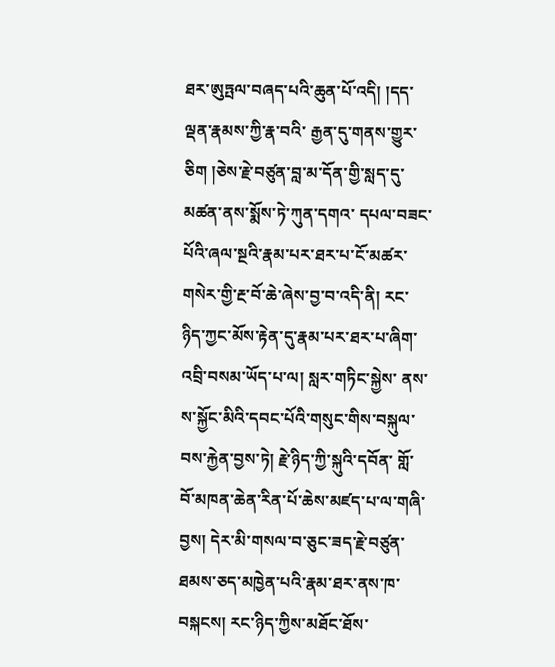ཐར་ཨུཏྤལ་བཞད་པའི་ཆུན་པོ་འདི། །དད་ལྡན་རྣམས་ཀྱི་རྣ་བའི་ རྒྱན་དུ་གནས་གྱུར་ཅིག །ཅེས་རྗེ་བཙུན་བླ་མ་དོན་གྱི་སླད་དུ་མཚན་ནས་སྨོས་ཏེ་ཀུན་དགའ་ དཔལ་བཟང་པོའི་ཞལ་སྔའི་རྣམ་པར་ཐར་པ་ངོ་མཚར་གསེར་གྱི་རྔ་བོ་ཆེ་ཞེས་བྱ་བ་འདི་ནི། རང་ཉིད་ཀྱང་མོས་རྟེན་དུ་རྣམ་པར་ཐར་པ་ཞིག་འབྲི་བསམ་ཡོད་པ་ལ། སླར་གཏིང་སྐྱེས་ ནས་ས་སྐྱོང་མིའི་དབང་པོའི་གསུང་གིས་བསྐུལ་བས་རྐྱེན་བྱས་ཏེ། རྗེ་ཉིད་ཀྱི་སྐུའི་དབོན་ གློ་བོ་མཁན་ཆེན་རིན་པོ་ཆེས་མཛད་པ་ལ་གཞི་བྱས། དེར་མི་གསལ་བ་ཅུང་ཟད་རྗེ་བཙུན་ ཐམས་ཅད་མཁྱེན་པའི་རྣམ་ཐར་ནས་ཁ་བསྐངས། རང་ཉིད་ཀྱིས་མཐོང་ཐོས་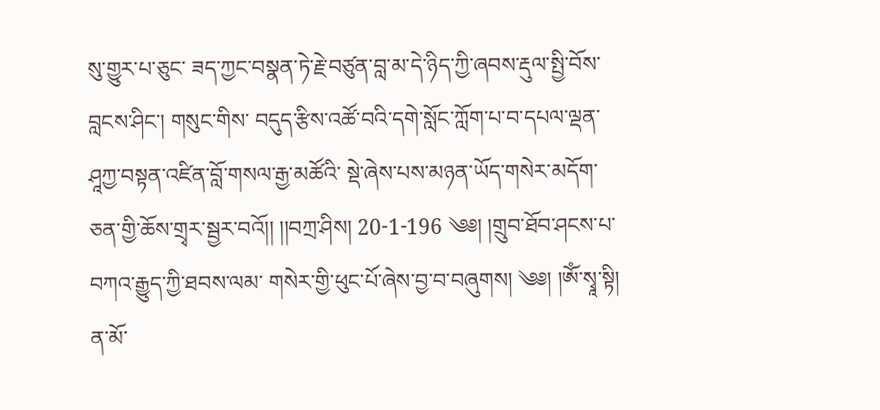སུ་གྱུར་པ་ཅུང་ ཟད་ཀྱང་བསྣན་ཏེ་རྗེ་བཙུན་བླ་མ་དེ་ཉིད་ཀྱི་ཞབས་རྡུལ་སྤྱི་བོས་བླངས་ཤིང་། གསུང་གིས་ བདུད་རྩིས་འཚོ་བའི་དགེ་སློང་ཀློག་པ་བ་དཔལ་ལྡན་ཤཱཀྱ་བསྟན་འཛིན་བློ་གསལ་རྒྱ་མཚོའི་ སྡེ་ཞེས་པས་མཉན་ཡོད་གསེར་མདོག་ཅན་གྱི་ཆོས་གྲྭར་སྦྱར་བའོ།། །།བཀྲ་ཤིས། 20-1-196 ༄༅། །གྲུབ་ཐོབ་ཤངས་པ་བཀའ་རྒྱུད་ཀྱི་ཐབས་ལམ་ གསེར་གྱི་ཕུང་པོ་ཞེས་བྱ་བ་བཞུགས། ༄༅། །ༀ་སྭཱ་སྟི། ན་མོ་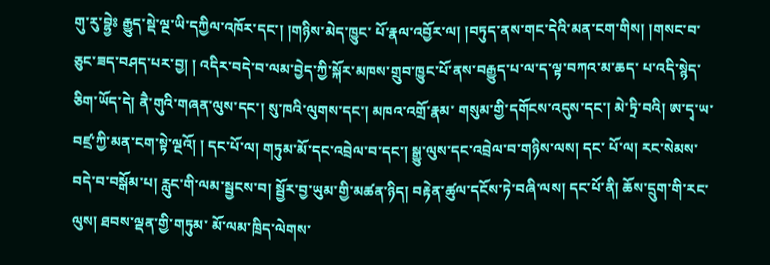གུ་རུ་བྷྱེཿ རྒྱུད་སྡེ་ལྔ་ཡི་དཀྱིལ་འཁོར་དང་། །གཉིས་མེད་ཁྱུང་ པོ་རྣལ་འབྱོར་ལ། །བཏུད་ནས་གང་དེའི་མན་ངག་གིས། །གསང་བ་ཅུང་ཟད་བཤད་པར་བྱ། ། འདིར་བདེ་བ་ལམ་བྱེད་ཀྱི་སྐོར་མཁས་གྲུབ་ཁྱུང་པོ་ནས་བརྒྱུད་པ་ལ་ད་ལྟ་བཀའ་མ་ཆད་ པ་འདི་སྙེད་ཅིག་ཡོད་དེ། ནཻ་གུའི་གཞན་ལུས་དང་། སུ་ཁའི་ལུགས་དང་། མཁའ་འགྲོ་རྣམ་ གསུམ་གྱི་དགོངས་འདུས་དང་། མེ་ཏྲི་བའི། ཨ་དྭ་ཡ་བཛྲ་ཀྱི་མན་ངག་སྟེ་ལྔའོ། ། དང་པོ་ལ། གཏུམ་མོ་དང་འབྲེལ་བ་དང་། སྒྱུ་ལུས་དང་འབྲེལ་བ་གཉིས་ལས། དང་ པོ་ལ། རང་སེམས་བདེ་བ་བསྒོམ་པ། རླུང་གི་ལམ་སྦྱངས་བ། སྦྱོར་བྱ་ཡུམ་གྱི་མཚན་ཉིད། བརྟེན་ཚུལ་དངོས་ཏེ་བཞི་ལས། དང་པོ་ནི། ཆོས་དྲུག་གི་རང་ལུས། ཐབས་ལྡན་གྱི་གཏུམ་ མོ་ལམ་ཁྲིད་ལེགས་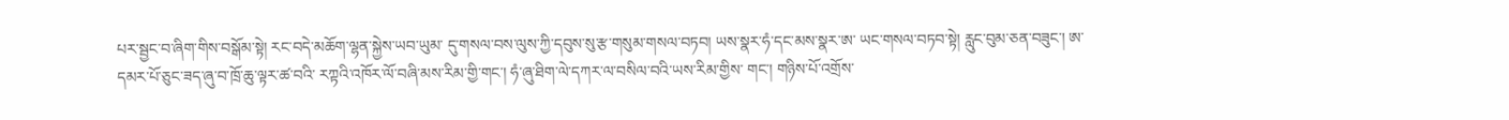པར་སྦྱང་བ་ཞིག་གིས་བསྒོམ་སྟེ། རང་བདེ་མཆོག་ལྷན་སྐྱེས་ཡབ་ཡུམ་ དུ་གསལ་བས་ལུས་ཀྱི་དབུས་སུ་རྩ་གསུམ་གསལ་བཏབ། ཡས་སྣར་ཧཾ་དང་མས་སྣར་ཨ་ ཡང་གསལ་བཏབ་སྟེ། རླུང་བུམ་ཅན་བཟུང་། ཨ་དམར་པོ་ཅུང་ཟད་ཞུ་བ་ཁྲོ་ཆུ་ལྟར་ཚ་བའི་ རཀྟའི་འཁོར་ལོ་བཞི་མས་རིམ་གྱི་གང་། ཧཾ་ཞུ་ཐིག་ལེ་དཀར་ལ་བསིལ་བའི་ཡས་རིམ་གྱིས་ གང་། གཉིས་པོ་འགྲོས་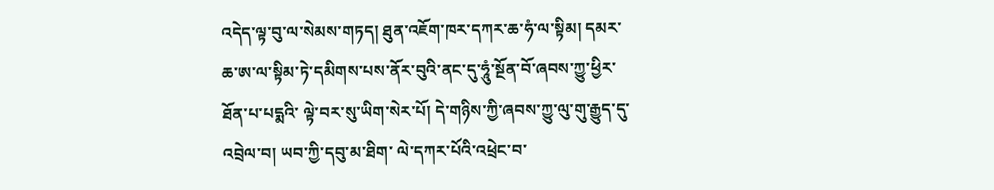འདེད་ལྟ་བུ་ལ་སེམས་གཏད། ཐུན་འཇོག་ཁར་དཀར་ཆ་ཧཾ་ལ་སྟིམ། དམར་ཆ་ཨ་ལ་སྟིམ་ཏེ་དམིགས་པས་ནོར་བུའི་ནང་དུ་ཧཱུཾ་སྔོན་བོ་ཞབས་ཀྱུ་ཕྱིར་ཐོན་པ་པདྨའི་ ལྟེ་བར་སུ་ཡིག་སེར་པོ། དེ་གཉིས་ཀྱི་ཞབས་ཀྱུ་ལུ་གུ་རྒྱུད་དུ་འབྲེལ་བ། ཡབ་ཀྱི་དབུ་མ་ཐིག་ ལེ་དཀར་པོའི་འཕྲེང་བ་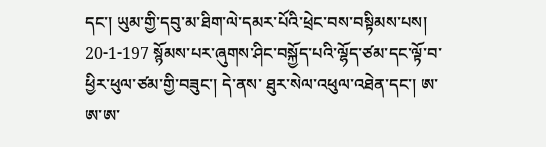དང་། ཡུམ་གྱི་དབུ་མ་ཐིག་ལེ་དམར་པོའི་ཕྲེང་བས་བསྟིམས་པས། 20-1-197 སྙོམས་པར་ཞུགས་ཤིང་བསྐྱོད་པའི་ལྷོད་ཙམ་དང་ལྟོ་བ་ཕྱིར་ཕུལ་ཙམ་གྱི་བཟུང་། དེ་ནས་ ཐུར་སེལ་འཕུལ་འཐེན་དང་། ཨ་ཨ་ཨ་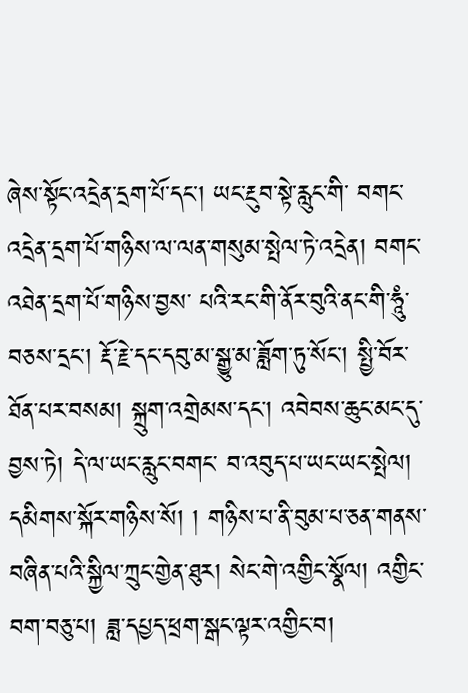ཞེས་སྟོང་འདྲེན་དྲག་པོ་དང་། ཡང་རྔུབ་སྟེ་རླུང་གི་ བགང་འདྲེན་དྲག་པོ་གཉིས་ལ་ལན་གསུམ་སྤེལ་ཏེ་འདྲེན། བགང་འཐེན་དྲག་པོ་གཉིས་བྱས་ པའི་རང་གི་ནོར་བུའི་ནང་གི་ཧཱུཾ་བཅས་དྲང་། རྡོ་རྗེ་དང་དབུ་མ་སྒྱུ་མ་ཟློག་ཏུ་སོང་། སྤྱི་བོར་ ཐོན་པར་བསམ། སྐྲུག་འགྲེམས་དང་། འབེབས་ཆུང་མང་དུ་བྱས་ཏེ། དེ་ལ་ཡང་རླུང་བགང་ བ་འབུད་པ་ཡང་ཡང་སྤེལ། དམིགས་སྐོར་གཉིས་སོ། ། གཉིས་པ་ནི་བུམ་པ་ཅན་གནས་བཞིན་པའི་སྐྱིལ་ཀྲུང་གྱེན་ཐུར། སེང་གེ་འགྱིང་སྣོལ། འགྱིང་བག་བཅུ་པ། ཟླ་དཔྱད་ཕྲག་སྒང་ལྟར་འགྱིང་བ།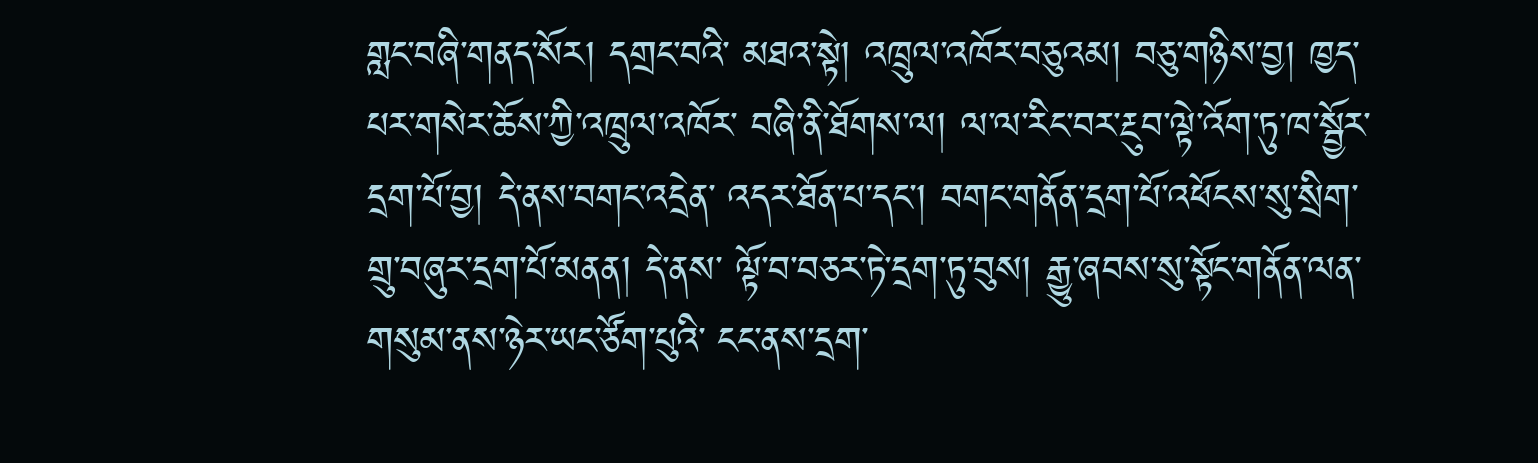གླང་བཞི་གནད་སོར། དགྲང་བའི་ མཐའ་སྟེ། འཁྲུལ་འཁོར་བཅུའམ། བཅུ་གཉིས་བྱ། ཁྱད་པར་གསེར་ཆོས་ཀྱི་འཁྲུལ་འཁོར་ བཞི་ནི་ཐོགས་ལ། ལ་ལ་རིང་བར་རྔུབ་ལྟེ་འོག་ཏུ་ཁ་སྦྱོར་དྲག་པོ་བྱ། དེ་ནས་བགང་འདྲེན་ འདར་ཐོན་པ་དང་། བགང་གནོན་དྲག་པོ་འཕོངས་སུ་སྲིག་གྲུ་བཞུར་དྲག་པོ་མནན། དེ་ནས་ ལྟོ་བ་བཅར་ཏེ་དྲག་ཏུ་བུས། རྒྱུ་ཞབས་སུ་སྟོང་གནོན་ལན་གསུམ་ནས་ཉེར་ཡང་ཙོག་པུའི་ ངང་ནས་དྲག་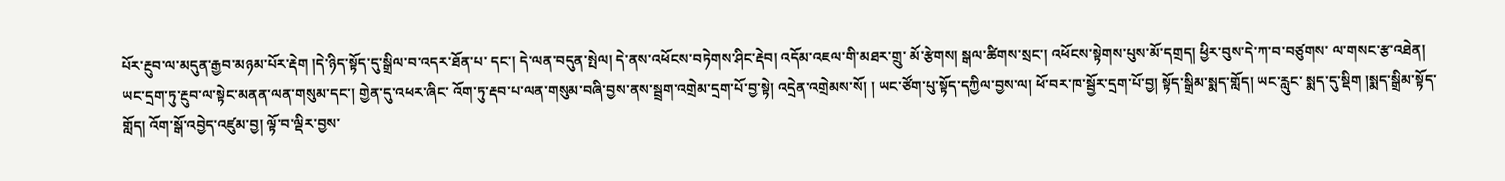པོར་རྔུབ་ལ་མདུན་རྒྱབ་མཉམ་པོར་རྡེག །དེ་ཉིད་སྟོད་དུ་སྒྲིལ་བ་འདར་ཐོན་པ་ དང་། དེ་ལན་བདུན་སྤེལ། དེ་ནས་འཕོངས་བཏེགས་ཤིང་རྡེབ། འདོམ་འཇལ་གི་མཐར་གྲུ་ མོ་རྩེགས། སྒལ་ཚིགས་སྲང་། འཕོངས་སྟེགས་པུས་མོ་དགྲད། ཕྱིར་བུས་དེ་ཀ་བ་བཙུགས་ ལ་གསང་རྩ་འཐེན། ཡང་དྲག་ཏུ་རྔུབ་ལ་སྟེང་མནན་ལན་གསུམ་དང་། གྱེན་དུ་འཕར་ཞིང་ འོག་ཏུ་རྡབ་པ་ལན་གསུམ་བཞི་བྱས་ནས་སྦྲག་འགྲེམ་དྲག་པོ་བྱ་སྟེ། འདྲེན་འགྲེམས་སོ། ། ཡང་ཙོག་པུ་སྟོད་དཀྱིལ་བྱས་ལ། ཕོ་བར་ཁ་སྦྱོར་དྲག་པོ་བྱ། སྟོད་སྒྲིམ་སྨད་གློད། ཡང་རླུང་ སྨད་དུ་སྡིག །སྨད་སྒྲིམ་སྟོད་གློད། འོག་སྒོ་འབྱེད་འཛུམ་བྱ། ལྟོ་བ་ལྡིར་བྱས་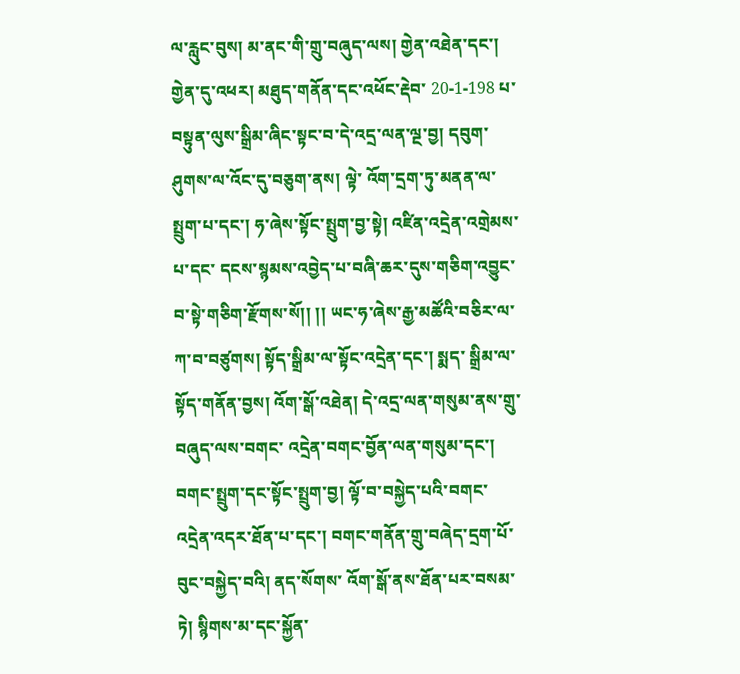ལ་རླུང་བུས། མ་ནང་གི་གྲུ་བཞུད་ལས། གྱེན་འཐེན་དང་། གྱེན་དུ་འཕར། མཐུད་གནོན་དང་འཕོང་རྡེབ་ 20-1-198 པ་བསྟུན་ལུས་སྒྲིམ་ཞིང་སྟང་བ་དེ་འདྲ་ལན་ལྔ་བྱ། དབུག་ཤུགས་ལ་འོང་དུ་བཅུག་ནས། ལྟེ་ འོག་དྲག་ཏུ་མནན་ལ་སྤྲུག་པ་དང་། ཧ་ཞེས་སྟོང་སྤྲུག་བྱ་སྟེ། འཛིན་འདྲེན་འགྲེམས་པ་དང་ དངས་སྙམས་འབྱེད་པ་བཞི་ཆར་དུས་གཅིག་འབྱུང་བ་སྟེ་གཅིག་རྫོགས་སོ།། །། ཡང་ཧ་ཞེས་རྒྱ་མཚོའི་བཅིར་ལ་ཀ་བ་བཙུགས། སྟོད་སྒྲིམ་ལ་སྟོང་འདྲེན་དང་། སྨད་ སྒྲིམ་ལ་སྟོད་གནོན་བྱས། འོག་སྒོ་འཐེན། དེ་འདྲ་ལན་གསུམ་ནས་གྲུ་བཞུད་ལས་བགང་ འདྲེན་བགང་བྱོན་ལན་གསུམ་དང་། བགང་སྤྲུག་དང་སྟོང་སྤྲུག་བྱ། ལྟོ་བ་བསྐྱེད་པའི་བགང་ འདྲེན་འདར་ཐོན་པ་དང་། བགང་གནོན་གྲུ་བཞེད་དྲག་པོ་བུང་བསྐྱེད་བའི། ནད་སོགས་ འོག་སྒོ་ནས་ཐོན་པར་བསམ་ཏེ། སྙིགས་མ་དང་སྐྱོན་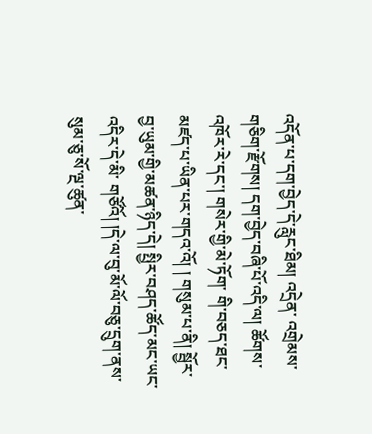འདོན་པ་དག་བྱེད་དེ་རླུང་ཐིམ། འདྲེན་ འགྲེམས་གཅིག་རྫོགས། དག་བྱེད་བཞི་པོ་འདི་ལ། ཚོགས་འཁོར་རེ་དང་། གསེར་གྱི་མེ་ཏོག་ གི་བཅད་ཐང་མཛད་པ་ཡིན་པར་གདའ་འོ། ། གསུམ་པ་ནི། སྦྱོར་བྱ་ཡུམ་གྱི་མཚན་ཉིད་དེ། སྤྱིར་བཤད་ཚོད་མང་ཡང་འདིར་དེ་མི་ གཙོའོ། །དེ་ལ་བུ་མོ་ལོ་བཅུ་དྲུག་ནས་སུམ་ཅུ་སོ་ལྔ་ཚུན་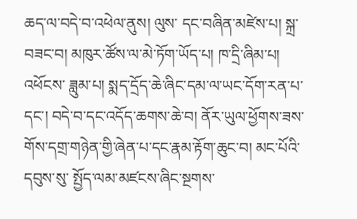ཆད་ལ་བདེ་བ་འཕེལ་ནུས། ལུས་ དང་བཞིན་མཛེས་པ། སྐྲ་བཟང་བ། མཁུར་ཚོས་ལ་མེ་ཏོག་ཡོད་པ། ཁ་དྲི་ཞིམ་པ། འཕོངས་ ཟླུམ་པ། སྨད་དྲོད་ཆེ་ཞིང་དམ་ལ་ཡང་དོག་རན་པ་དང་། བདེ་བ་དང་འདོད་ཆགས་ཆེ་བ། ནོར་ཡུལ་ཕྱོགས་ཟས་གོས་དགྲ་གཉེན་གྱི་ཞེན་པ་དང་རྣམ་རྟོག་ཆུང་བ། མང་པོའི་དབུས་སུ་ སྤྱོད་ལམ་མཛངས་ཞིང་སྔགས་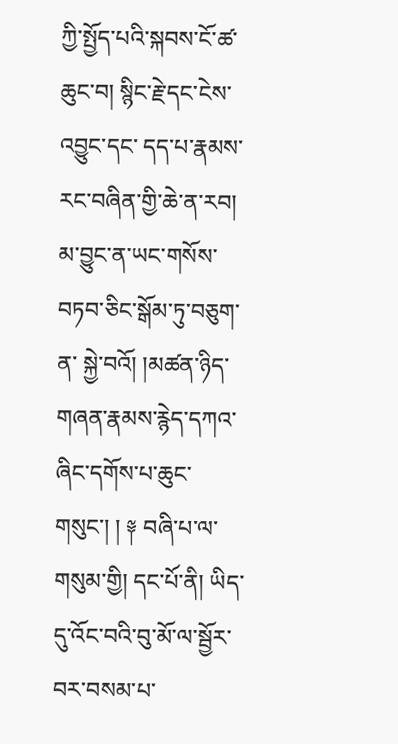ཀྱི་སྤྱོད་པའི་སྐབས་ངོ་ཚ་ཆུང་བ། སྙིང་རྗེ་དང་ངེས་འབྱུང་དང་ དད་པ་རྣམས་རང་བཞིན་གྱི་ཆེ་ན་རབ། མ་བྱུང་ན་ཡང་གསོས་བཏབ་ཅིང་སྒོམ་ཏུ་བཅུག་ན་ སྐྱེ་བའོ། །མཚན་ཉིད་གཞན་རྣམས་རྙེད་དཀའ་ཞིང་དགོས་པ་ཆུང་གསུང་། ། ༈ བཞི་པ་ལ་གསུམ་གྱི། དང་པོ་ནི། ཡིད་དུ་འོང་བའི་བུ་མོ་ལ་སྦྱོར་བར་བསམ་པ་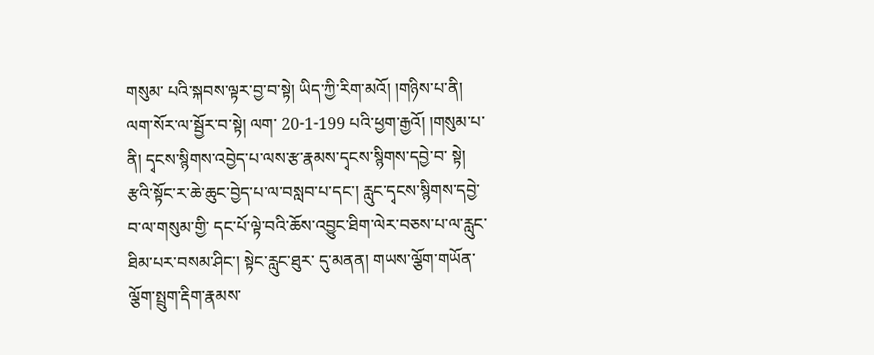གསུམ་ པའི་སྐབས་ལྟར་བྱ་བ་སྟེ། ཡིད་ཀྱི་རིག་མའོ། །གཉིས་པ་ནི། ལག་སོར་ལ་སྦྱོར་བ་སྟེ། ལག་ 20-1-199 པའི་ཕྱག་རྒྱའོ། །གསུམ་པ་ནི། དྭངས་སྙིགས་འབྱེད་པ་ལས་རྩ་རྣམས་དྭངས་སྙིགས་དབྱེ་བ་ སྟེ། རྩའི་སྟོང་ར་ཆེ་ཆུང་བྱེད་པ་ལ་བསླབ་པ་དང་། རླུང་དྭངས་སྙིགས་དབྱེ་བ་ལ་གསུམ་གྱི་ དང་པོ་ལྟེ་བའི་ཆོས་འབྱུང་ཐིག་ལེར་བཅས་པ་ལ་རླུང་ཐིམ་པར་བསམ་ཤིང་། སྟེང་རླུང་ཐུར་ དུ་མནན། གཡས་ལྕོག་གཡོན་ལྕོག་སྤྲུག་རྡིག་རྣམས་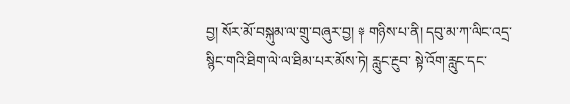བྱ། སོར་མོ་བསྐུམ་ལ་གྲུ་བཞུར་བྱ། ༈ གཉིས་པ་ནི། དབུ་མ་ཀ་ལིང་འདྲ་སྙིང་གའི་ཐིག་ལེ་ལ་ཐིམ་པར་མོས་ཏེ། རླུང་རྔུབ་ སྟེ་འོག་རླུང་དང་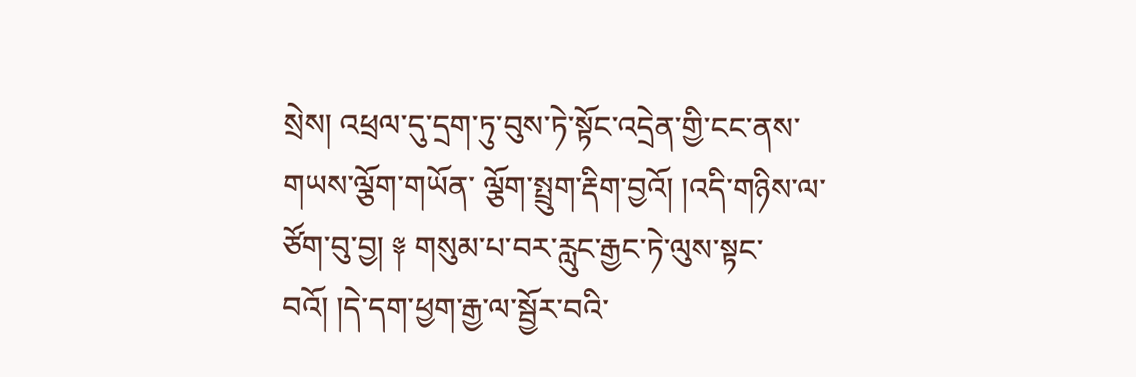སྲེས། འཕྲལ་དུ་དྲག་ཏུ་བུས་ཏེ་སྟོང་འདྲེན་གྱི་ངང་ནས་གཡས་ལྕོག་གཡོན་ ལྕོག་སྤྲུག་རྡིག་བྱའོ། །འདི་གཉིས་ལ་ཙོག་བུ་བྱ། ༈ གསུམ་པ་བར་རླུང་རྒྱང་ཏེ་ལུས་སྟང་བའོ། །དེ་དག་ཕྱག་རྒྱ་ལ་སྦྱོར་བའི་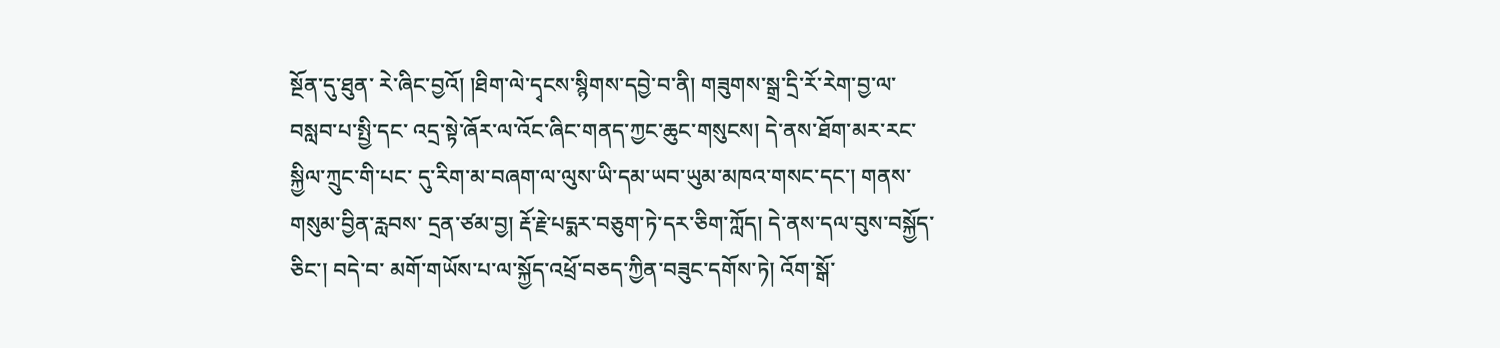སྔོན་དུ་ཐུན་ རེ་ཞིང་བྱའོ། །ཐིག་ལེ་དྭངས་སྙིགས་དབྱེ་བ་ནི། གཟུགས་སྒྲ་དྲི་རོ་རེག་བྱ་ལ་བསླབ་པ་སྤྱི་དང་ འདྲ་སྟེ་ཞོར་ལ་འོང་ཞིང་གནད་ཀྱང་ཆུང་གསུངས། དེ་ནས་ཐོག་མར་རང་སྐྱིལ་ཀྲུང་གི་པང་ དུ་རིག་མ་བཞག་ལ་ལུས་ཡི་དམ་ཡབ་ཡུམ་མཁའ་གསང་དང་། གནས་གསུམ་བྱིན་རླབས་ དྲན་ཙམ་བྱ། རྡོ་རྗེ་པདྨར་བཅུག་ཏེ་དར་ཅིག་ཀློད། དེ་ནས་དལ་བུས་བསྐྱོད་ཅིང་། བདེ་བ་ མགོ་གཡོས་པ་ལ་སྐྱོད་འཕྲོ་བཅད་ཀྱིན་བཟུང་དགོས་ཏེ། འོག་སྒོ་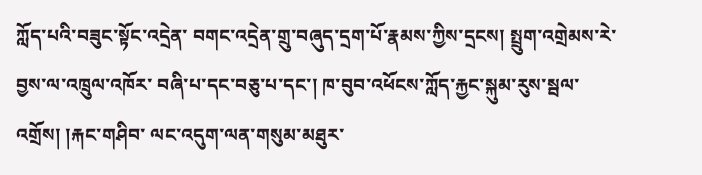ཀློད་པའི་བཟུང་སྟོང་འདྲེན་ བགང་འདྲེན་གྲུ་བཞུད་དྲག་པོ་རྣམས་ཀྱིས་དྲངས། སྤྲུག་འགྲེམས་རེ་བྱས་ལ་འཁྲུལ་འཁོར་ བཞི་པ་དང་བཅུ་པ་དང་། ཁ་བུབ་འཕོངས་ཀློད་རྐྱང་སྐུམ་རུས་སྦལ་འགྲོས། །རྐང་གཤིབ་ ལང་འདུག་ལན་གསུམ་མཐུར་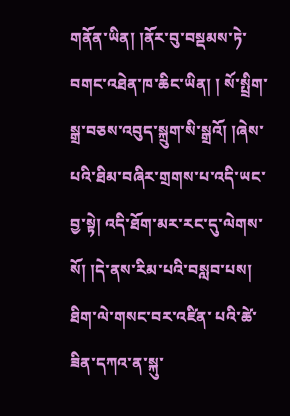གནོན་ཡིན། །ནོར་བུ་བསྡམས་ཏེ་བགང་འཐེན་ཁ་ཆིང་ཡིན། ། སོ་སྤྲིག་སྒྲ་བཅས་འབུད་སྐྲུག་སི་སྒྲའོ། །ཞེས་པའི་ཐིམ་བཞིར་གྲགས་པ་འདི་ཡང་བྱ་སྟེ། འདི་ཐོག་མར་རང་དུ་ལེགས་སོ། །དེ་ནས་རིམ་པའི་བསླབ་པས། ཐིག་ལེ་གསང་བར་འཛིན་ པའི་ཚེ་ཟིན་དཀའ་ན་སྐུ་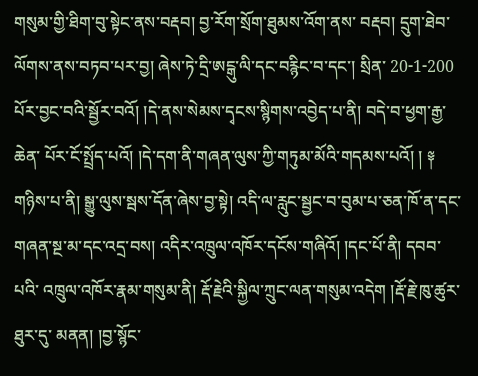གསུམ་གྱི་ཐིག་བུ་སྟེང་ནས་བརྡབ། བྱ་རོག་སྲོག་ཐུམས་འོག་ནས་ བརྡབ། དྲུག་ཐེབ་ལོགས་ནས་བཏབ་པར་བྱ། ཞེས་ཏེ་དྲི་ཨངྒུ་ལི་དང་བརྙིང་བ་དང་། སྲིན་ 20-1-200 པོར་བྱང་བའི་སྦྱོར་བའོ། །དེ་ནས་སེམས་དྭངས་སྙིགས་འབྱེད་པ་ནི། བདེ་བ་ཕྱག་རྒྱ་ཆེན་ པོར་ངོ་སྤྲོད་པའོ། །དེ་དག་ནི་གཞན་ལུས་ཀྱི་གཏུམ་མོའི་གདམས་པའོ། ། ༈ གཉིས་པ་ནི། སྒྱུ་ལུས་སྦས་དོན་ཞེས་བྱ་སྟེ། འདི་ལ་རླུང་སྦྱང་བ་བུམ་པ་ཅན་ཁོ་ན་དང་ གཞན་སྔ་མ་དང་འདྲ་བས། འདིར་འཁྲུལ་འཁོར་དངོས་གཞིའོ། །དང་པོ་ནི། དབབ་པའི་ འཁྲུལ་འཁོར་རྣམ་གསུམ་ནི། རྡོ་རྗེའི་སྐྱིལ་ཀྲུང་ལན་གསུམ་འདེག །རྡོ་རྗེ་ཁུ་ཚུར་ཐུར་དུ་ མནན། །བྱ་སྙོང་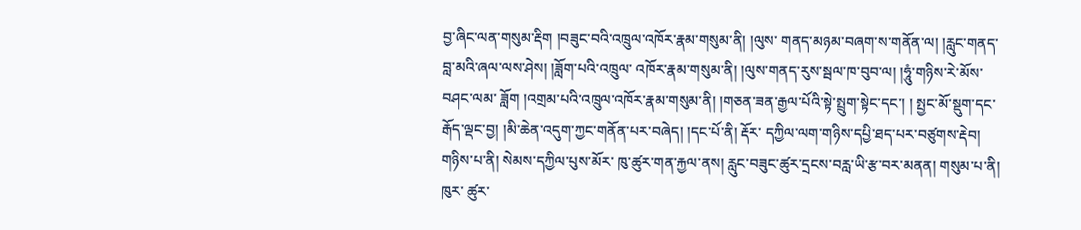བྱ་ཞིང་ལན་གསུམ་རྡིག །བཟུང་བའི་འཁྲུལ་འཁོར་རྣམ་གསུམ་ནི། །ལུས་ གནད་མཉམ་བཞག་ས་གནོན་ལ། །རླུང་གནད་བླ་མའི་ཞལ་ལས་ཤེས། །ཟློག་པའི་འཁྲུལ་ འཁོར་རྣམ་གསུམ་ནི། །ལུས་གནད་རུས་སྦལ་ཁ་བུབ་ལ། །ཧཱུཾ་གཉིས་རེ་མོས་བཤང་ལམ་ ཟློག །འགྲམ་པའི་འཁྲུལ་འཁོར་རྣམ་གསུམ་ནི། །གཅན་ཟན་རྒྱལ་པོའི་སྟེ་སྤྲུག་སྟེང་དང་། ། སྤྱང་མོ་སྡུག་དང་རྒོད་ལྡང་བྱ། །མི་ཆེན་འདུག་ཀྱང་གནོན་པར་བཞེད། །དང་པོ་ནི། རྡོར་ དཀྱིལ་ལག་གཉིས་དཔྱི་ཐད་པར་བཙུགས་རྡེབ། གཉིས་པ་ནི། སེམས་དཀྱིལ་པུས་མོར་ ཁུ་ཚུར་གན་རྐྱལ་ནས། རླུང་བཟུང་ཚུར་དྲངས་བརླ་ཡི་རྩ་བར་མནན། གསུམ་པ་ནི། ཁུར་ ཚུར་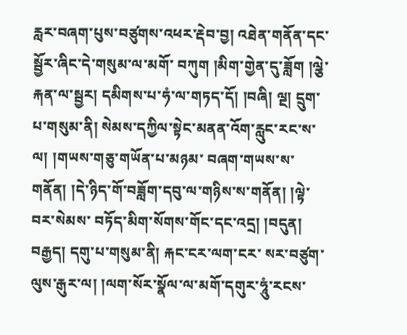རླར་བཞག་པུས་བཙུགས་འཕར་རྡེབ་བྱ། འཐེན་གནོན་དང་སྦྱོར་ཞིང་དེ་གསུམ་ལ་མགོ་ བཀུག །མིག་གྱེན་དུ་ཟློག །ལྕེ་རྐན་ལ་སྦྱར། དམིགས་པ་ཧཾ་ལ་གཏད་དོ། །བཞི། ལྔ། དྲུག་ པ་གསུམ་ནི། སེམས་དཀྱིལ་སྟེང་མནན་འོག་རླུང་རང་ས་ལ། །གཡས་གཅུ་གཡོན་པ་མཉམ་ བཞག་གཡས་ས་གནོན། །དེ་ཉིད་གོ་བཟློག་དབུ་ལ་གཉིས་ས་གནོན། །ལྟེ་བར་སེམས་ བཏོད་མིག་སོགས་གོང་དང་འདྲ། །བདུན། བརྒྱད། དགུ་པ་གསུམ་ནི། རྐང་ངར་ལག་ངར་ སར་བཙུག་ལུས་རྒུར་ལ། །ལག་སོར་སྣོལ་ལ་མགོ་དགུར་ཧཱུཾ་རངས་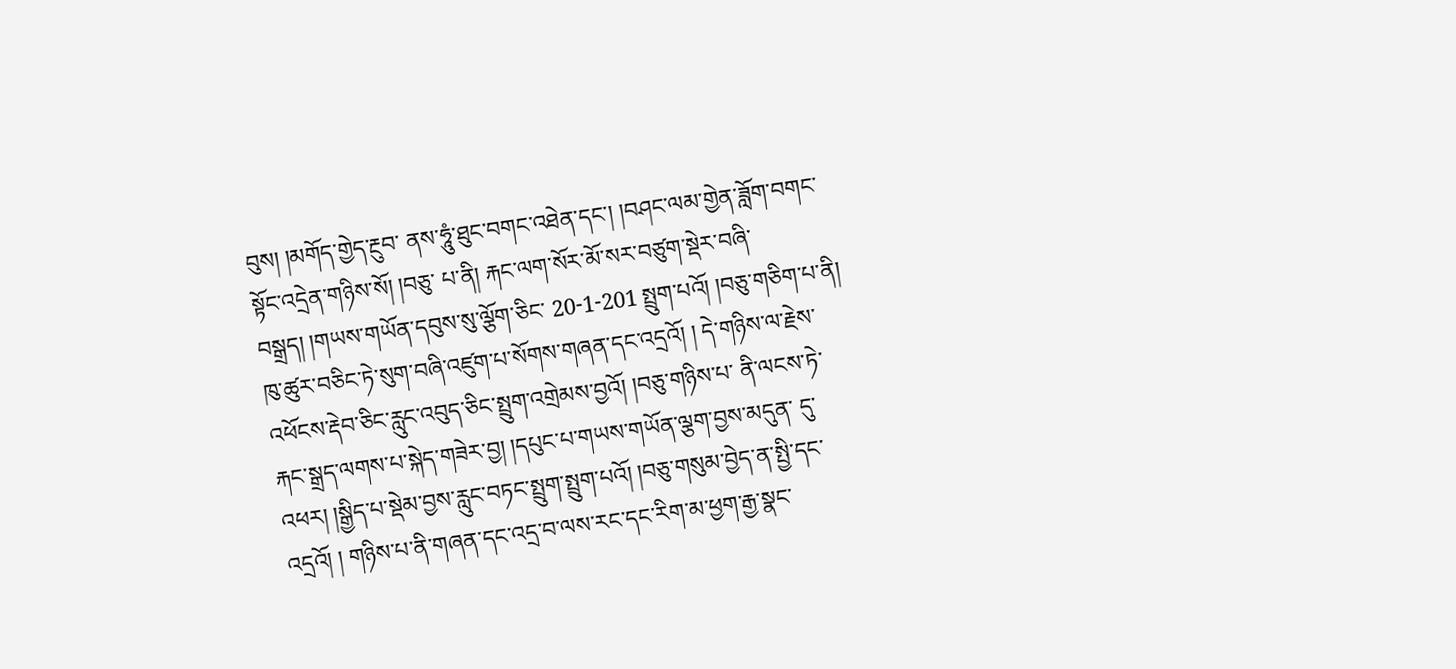བུས། །མགོད་གྱེད་རྔུབ་ ནས་ཧཱུཾ་ཐུང་བགང་འཐེན་དང་། །བཤང་ལམ་གྱེན་ཟློག་བགང་སྟོང་འདྲེན་གཉིས་སོ། །བཅུ་ པ་ནི། རྐང་ལག་སོར་མོ་སར་བཙུག་སྡེར་བཞི་བསྒྲད། །གཡས་གཡོན་དབུས་སུ་ལྕོག་ཅིང་ 20-1-201 སྤྲུག་པའོ། །བཅུ་གཅིག་པ་ནི། ཁུ་ཚུར་བཅིང་ཏེ་སུག་བཞི་འཛུག་པ་སོགས་གཞན་དང་འདྲའོ། ། དེ་གཉིས་ལ་རྗེས་འཕོངས་རྡེབ་ཅིང་རླུང་འབུད་ཅིང་སྤྲུག་འགྲེམས་བྱའོ། །བཅུ་གཉིས་པ་ ནི་ལངས་ཏེ་རྐང་སྒྲད་ལགས་པ་སྐེད་གཟེར་བྱ། །དཔུང་པ་གཡས་གཡོན་ལྕག་བྱས་མདུན་ དུ་འཕར། །སྒྱིད་པ་སྡེམ་བྱས་རླུང་བཏང་སྤྲུག་སྤྲུག་པའོ། །བཅུ་གསུམ་བྱེད་ན་སྤྱི་དང་འདྲའོ། ། གཉིས་པ་ནི་གཞན་དང་འདྲ་བ་ལས་རང་དང་རིག་མ་ཕྱག་རྒྱ་སྣང་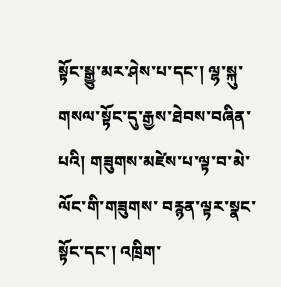སྟོང་སྒྱུ་མར་ཤེས་པ་དང་། ལྷ་སྐུ་གསལ་སྟོང་དུ་རྒྱས་ཐེབས་བཞིན་པའི། གཟུགས་མཛེས་པ་ལྟ་བ་མེ་ལོང་གི་གཟུགས་ བརྙན་ལྟར་སྣང་སྟོང་དང་། འཁྲིག་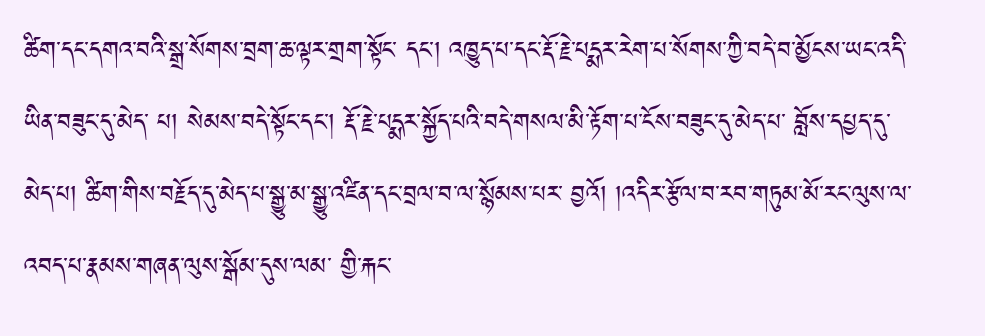ཚིག་དང་དགའ་བའི་སྒྲ་སོགས་བྲག་ཆ་ལྟར་གྲག་སྟོང་ དང་། འཁྱུད་པ་དང་རྡོ་རྗེ་པདྨར་རེག་པ་སོགས་ཀྱི་བདེ་བ་མྱོངས་ཡང་འདི་ཡིན་བཟུང་དུ་མེད་ པ། སེམས་བདེ་སྟོང་དང་། རྡོ་རྗེ་པདྨར་སྐྱོད་པའི་བདེ་གསལ་མི་རྟོག་པ་ངོས་བཟུང་དུ་མེད་པ་ བློས་དཔྱད་དུ་མེད་པ། ཚིག་གིས་བརྗོད་དུ་མེད་པ་སྒྱུ་མ་སྒྱུ་འཛིན་དང་བྲལ་བ་ལ་སྙོམས་པར་ བྱའོ། །འདིར་རྩོལ་བ་རབ་གཏུམ་མོ་རང་ལུས་ལ་འབད་པ་རྣམས་གཞན་ལུས་སྒོམ་དུས་ལམ་ གྱི་རྐང་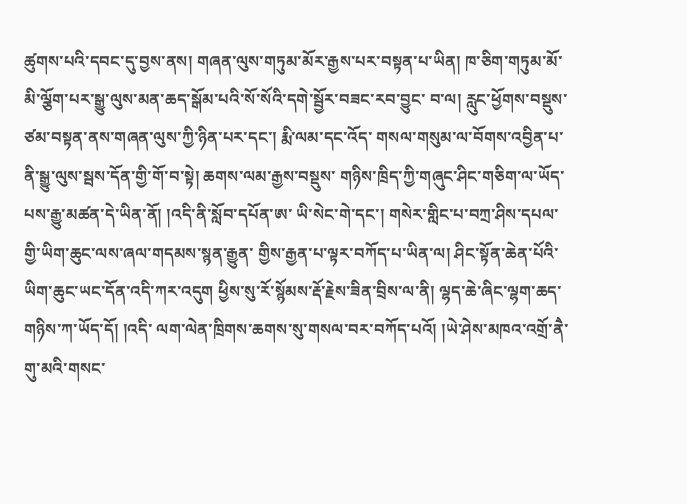ཚུགས་པའི་དབང་དུ་བྱས་ནས། གཞན་ལུས་གཏུམ་མོར་རྒྱས་པར་བསྟན་པ་ཡིན། ཁ་ཅིག་གཏུམ་མོ་མི་ལྕོག་པར་སྒྱུ་ལུས་མན་ཆད་སྒོམ་པའི་སོ་སོའི་དགེ་སྦྱོར་བཟང་རབ་བྱུང་ བ་ལ། རླུང་ཕྱོགས་བསྡུས་ཙམ་བསྟན་ནས་གཞན་ལུས་ཀྱི་ཉིན་པར་དང་། རྨི་ལམ་དང་འོད་ གསལ་གསུམ་ལ་བོགས་འབྱིན་པ་ནི་སྒྱུ་ལུས་སྦས་དོན་གྱི་གོ་བ་སྟེ། ཆགས་ལམ་རྒྱས་བསྡུས་ གཉིས་ཁྲིད་ཀྱི་གཞུང་ཤིང་གཅིག་ལ་ཡོད་པས་རྒྱུ་མཚན་དེ་ཡིན་ནོ། །འདི་ནི་སློབ་དཔོན་ཨ་ ཡི་སེང་གེ་དང་། གསེར་གླིང་པ་བཀྲ་ཤིས་དཔལ་གྱི་ཡིག་ཆུང་ལས་ཞལ་གདམས་སྙན་རྒྱུན་ གྱིས་རྒྱན་པ་ལྟར་བཀོད་པ་ཡིན་ལ། ཤིང་སྟོན་ཆེན་པོའི་ཡིག་ཆུང་ཡང་དོན་འདི་ཀར་འདུག ཕྱིས་སུ་རོ་སྙོམས་རྡོ་རྗེས་ཟིན་བྲིས་ལ་ནི། ལྷད་ཆེ་ཞིང་ལྷག་ཆད་གཉིས་ཀ་ཡོད་དོ། །འདི་ ལག་ལེན་ཁྲིགས་ཆགས་སུ་གསལ་བར་བཀོད་པའོ། །ཡེ་ཤེས་མཁའ་འགྲོ་ནཻ་གུ་མའི་གསང་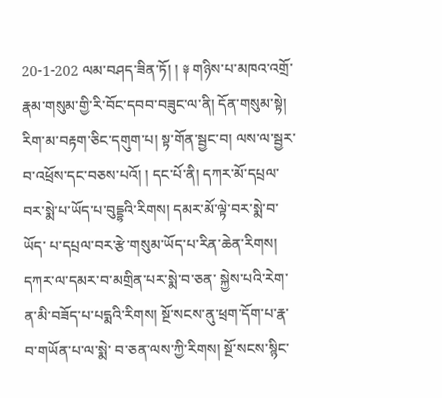20-1-202 ལམ་བཤད་ཟིན་ཏོ། ། ༈ གཉིས་པ་མཁའ་འགྲོ་རྣམ་གསུམ་གྱི་རི་བོང་དབབ་བཟུང་ལ་ནི། དོན་གསུམ་སྟེ། རིག་མ་བརྟག་ཅིང་དགུག་པ། སྟ་གོན་སྦྱང་བ། ལས་ལ་སྦྱར་བ་འཕྲོས་དང་བཅས་པའོ། ། དང་པོ་ནི། དཀར་མོ་དཔྲལ་བར་སྨེ་པ་ཡོད་པ་བུདྡྷའི་རིགས། དམར་མོ་ལྟེ་བར་སྨེ་བ་ཡོད་ པ་དཔྲལ་བར་རྩེ་གསུམ་ཡོད་པ་རིན་ཆེན་རིགས། དཀར་ལ་དམར་བ་མགྲིན་པར་སྨེ་བ་ཅན་ སྐྱེས་པའི་རེག་ན་མི་བཟོད་པ་པདྨའི་རིགས། སྔོ་སངས་ནུ་ཕྲག་དོག་པ་རྣ་བ་གཡོན་པ་ལ་སྨེ་ བ་ཅན་ལས་ཀྱི་རིགས། སྔོ་སངས་སྙིང་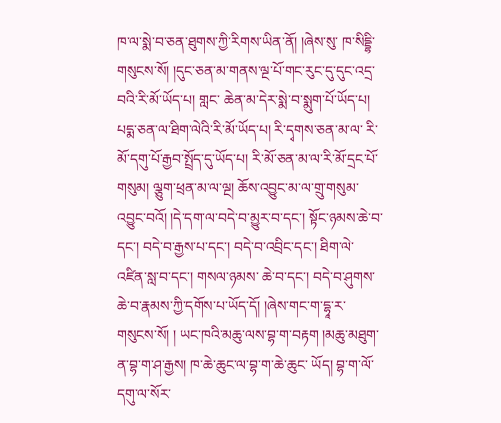ཁ་ལ་སྨེ་བ་ཅན་ཐུགས་ཀྱི་རིགས་ཡིན་ནོ། །ཞེས་སུ་ ཁ་སིདྡྷི་གསུངས་སོ། །དུང་ཅན་མ་གནས་ལྔ་པོ་གང་རུང་དུ་དུང་འདྲ་བའི་རི་མོ་ཡོད་པ། གླང་ ཆེན་མ་དེར་སྨེ་བ་སྨུག་པོ་ཡོད་པ། པདྨ་ཅན་ལ་ཐིག་ལེའི་རི་མོ་ཡོད་པ། རི་དྭགས་ཅན་མ་ལ་ རི་མོ་དགུ་པོ་རྒྱབ་སྤྲོད་དུ་ཡོད་པ། རི་མོ་ཅན་མ་ལ་རི་མོ་དྲང་པོ་གསུམ། ལྕུག་ཕྲན་མ་ལ་ལྔ། ཆོས་འབྱུང་མ་ལ་གྲུ་གསུམ་འབྱུང་བའོ། །དེ་དག་ལ་བདེ་བ་མྱུར་བ་དང་། སྟོང་ཉམས་ཆེ་བ་ དང་། བདེ་བ་རྒྱས་པ་དང་། བདེ་བ་འབྲིང་དང་། ཐིག་ལེ་འཛིན་སླ་བ་དང་། གསལ་ཉམས་ ཆེ་བ་དང་། བདེ་བ་ཤུགས་ཆེ་བ་རྣམས་ཀྱི་དགོས་པ་ཡོད་དོ། །ཞེས་གང་ག་དྷཱ་ར་གསུངས་སོ། ། ཡང་ཁའི་མཆུ་ལས་བྷ་ག་བརྟག །མཆུ་མཐུག་ན་བྷ་ག་ཤ་རྒྱས། ཁ་ཆེ་ཆུང་ལ་བྷ་ག་ཆེ་ཆུང་ ཡོད། བྷ་ག་ལོ་དགུ་ལ་སོར་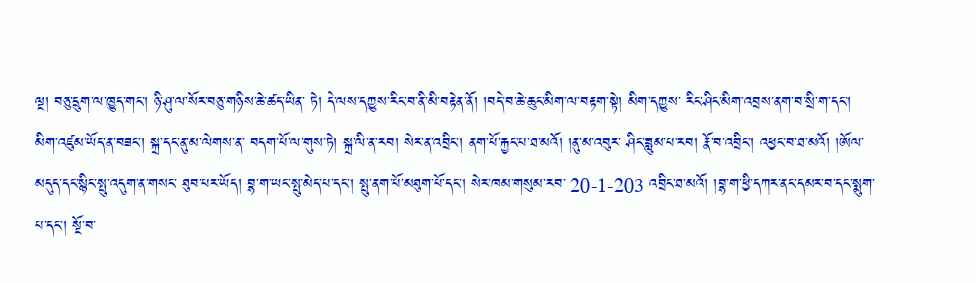ལྔ། བཅུ་དྲུག་ལ་ཁྱུད་གང་། ཉི་ཤུ་ལ་སོར་བཅུ་གཉིས་ཆེ་ཚད་ཡིན་ ཏེ། དེ་ལས་དཀྱུས་རིང་བ་ནི་མི་བརྟེན་ནོ། །བདེ་བ་ཆེ་ཆུང་མིག་ལ་བརྟག་སྟེ། མིག་དཀྱུས་ རིང་ཤིང་མིག་འབྲས་ནག་བ་སྲི་ག་དང་། མིག་འཛུམ་ཡོད་ན་བཟང་། སྐྲ་དང་ནུ་མ་ལེགས་ན་ བདག་པོ་ལ་གུས་ཏེ། སྐྲ་ལི་ན་རབ། སེར་ན་འབྲིང་། ནག་པོ་རྐྱང་པ་ཐ་མའོ། །ནུ་མ་འབུར་ ཤིང་ཟླུམ་པ་རབ། རྣོ་བ་འབྲིང་། འཕྱང་བ་ཐ་མའོ། །ཨོལ་མདུད་དང་སྙིང་སྤུ་འདུག་ན་གསང་ ཐུབ་པར་ཡོད། བྷ་ག་ཡང་སྤུ་མེད་པ་དང་། སྤུ་ནག་པོ་མཐུག་པོ་དང་། སེར་ཁམ་གསུམ་རབ་ 20-1-203 འབྲིང་ཐ་མའོ། །བྷ་ག་ཕྱི་དཀར་ནང་དམར་བ་དང་སྨུག་པ་དང་། སྔོ་བ་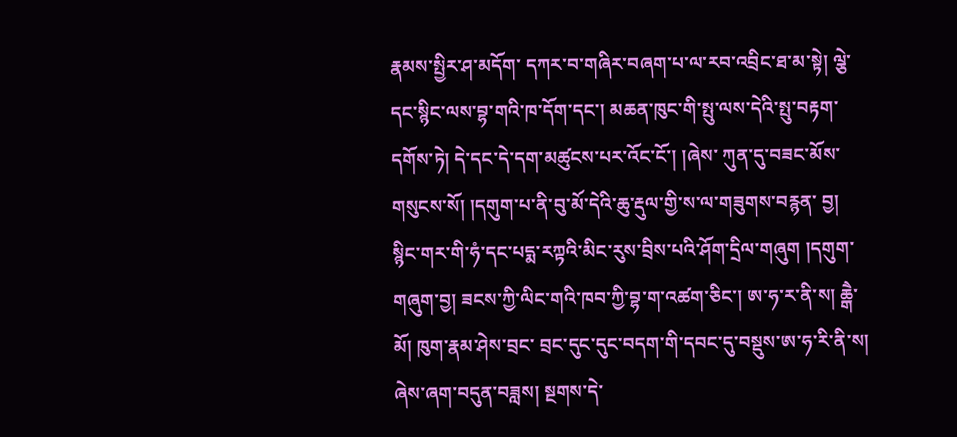རྣམས་སྤྱིར་ཤ་མདོག་ དཀར་བ་གཞིར་བཞག་པ་ལ་རབ་འབྲིང་ཐ་མ་སྟེ། ལྕེ་དང་སྙིང་ལས་བྷ་གའི་ཁ་དོག་དང་། མཆན་ཁུང་གི་སྤུ་ལས་དེའི་སྤུ་བརྟག་དགོས་ཏེ། དེ་དང་དེ་དག་མཚུངས་པར་འོང་ངོ་། །ཞེས་ ཀུན་དུ་བཟང་མོས་གསུངས་སོ། །དགུག་པ་ནི་བུ་མོ་དེའི་ཆུ་རྡུལ་གྱི་ས་ལ་གཟུགས་བརྙན་ བྱ། སྙིང་གར་གི་ཧཾ་དང་པདྨ་རཀྟའི་མིང་རུས་བྲིས་པའི་ཤོག་དྲིལ་གཞུག །དགུག་གཞུག་བྱ། ཟངས་ཀྱི་ལིང་གའི་ཁབ་ཀྱི་བྷ་ག་འཚག་ཅིང་། ཨ་ཧ་ར་ནི་ས། ཆྒཻ་མོ། ཁུག་རྣམ་ཤེས་བྲང་ བྲང་དུང་དུང་བདག་གི་དབང་དུ་བསྡུས་ཨ་ཧ་རི་ནི་ས། ཞེས་ཞག་བདུན་བཟླས། སྔགས་དེ་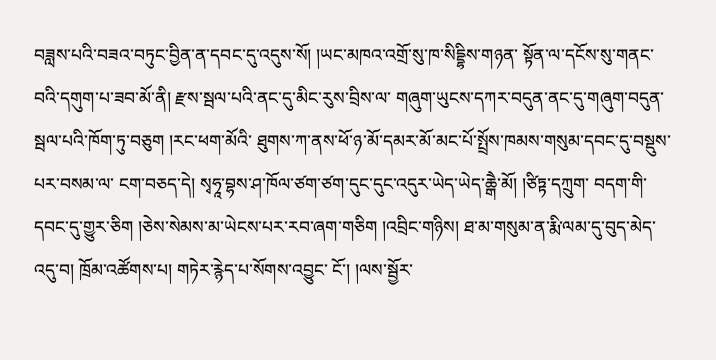བཟླས་པའི་བཟའ་བཏུང་བྱིན་ན་དབང་དུ་འདུས་སོ། །ཡང་མཁའ་འགྲོ་སུ་ཁ་སིདྡྷིས་གཉན་ སྟོན་ལ་དངོས་སུ་གནང་བའི་དགུག་པ་ཟབ་མོ་ནི། རྫས་སྦལ་པའི་ནང་དུ་མིང་རུས་བྲིས་ལ་ གཞུག་ཡུངས་དཀར་བདུན་ནང་དུ་གཞུག་བདུན་སྦལ་པའི་ཁོག་ཏུ་བཅུག །རང་ཕག་མོའི་ ཐུགས་ཀ་ནས་ཕོ་ཉ་མོ་དམར་མོ་མང་པོ་སྤྲོས་ཁམས་གསུམ་དབང་དུ་བསྡུས་པར་བསམ་ལ་ ངག་བཅད་དེ། སྭཧཱ་བྷས་ཤ་ཁོལ་ཙག་ཙག་དུང་དུང་འདུར་ཡེད་ཡེད་ཆྒཻ་མོ། །ཙིཏྟ་དཀྲུག་ བདག་གི་དབང་དུ་གྱུར་ཅིག །ཅེས་སེམས་མ་ཡེངས་པར་རབ་ཞག་གཅིག །འབྲིང་གཉིས། ཐ་མ་གསུམ་ན་རྨི་ལམ་དུ་བུད་མེད་འདུ་བ། ཁྲོམ་འཚོགས་པ། གཏེར་རྙེད་པ་སོགས་འབྱུང་ ངོ་། །ལས་སྦྱོར་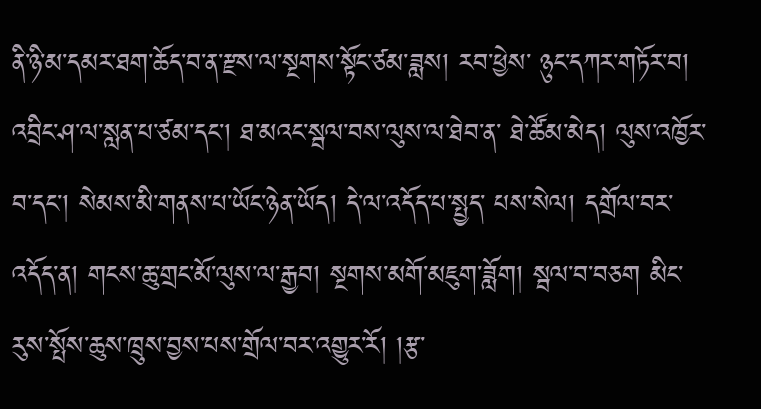ནི་ཉི་མ་དམར་ཐག་ཆོད་བ་ན་རྫས་ལ་སྔགས་སྟོང་ཙམ་ཟླས། རབ་ཕྱེས་ ཉུང་དཀར་གཏོར་བ། འབྲིང་ཤ་ལ་སླན་པ་ཙམ་དང་། ཐ་མའང་སྦལ་བས་ལུས་ལ་ཐེབ་ན་ ཐེ་ཚོམ་མེད། ལུས་འཁྱོར་བ་དང་། སེམས་མི་གནས་པ་ཡོང་ཉེན་ཡོད། དེ་ལ་འདོད་པ་སྤྱད་ པས་སེལ། དགྲོལ་བར་འདོད་ན། གངས་ཆུ་གྲང་མོ་ལུས་ལ་རྒྱབ། སྔགས་མགོ་མཇུག་ཟློག། སྦལ་བ་བཅག མིང་རུས་སྤོས་ཆུས་ཁྲུས་བྱས་པས་གྲོལ་བར་འགྱུར་རོ། །རྩ་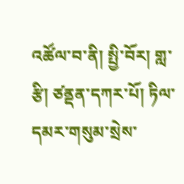འཚོལ་བ་ནི། སྤྱི་བོར། གླ་རྩི། ཙནྡན་དཀར་པོ། ཏིལ་དམར་གསུམ་སྲེས་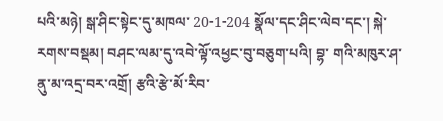པའི་མཉེ། སྒ་ཤིང་སྟེང་དུ་མཁལ་ 20-1-204 སྣོལ་དང་ཤིང་ལེབ་དང་། སྐེ་རགས་བསྡམ། བཤང་ལམ་དུ་འབེ་ལྟོ་འཕྱང་བུ་བཅུག་པའི། བྷ་ གའི་མཁུར་ཤ་ནུ་མ་འདྲ་བར་འགྲོ། རྩའི་རྩེ་མོ་རིབ་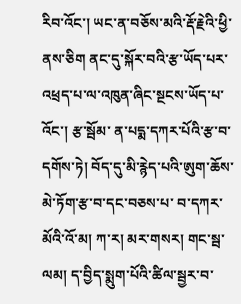རིབ་འོང་། ཡང་ན་བཅོས་མའི་རྡོ་རྗེའི་ཕྱི་ ནས་ཅིག ནང་དུ་སྐོར་བའི་རྩ་ཡོད་པར་འཕྲད་པ་ལ་འཁུན་ཞིང་སྔངས་ཡོད་པ་འོང་། རྩ་སྦོམ་ ན་པདྨ་དཀར་པོའི་རྩ་བ་དགོས་ཏེ། བོད་དུ་མི་རྙེད་པའི་ཨུག་ཆོས་མེ་ཏོག་རྩ་བ་དང་བཅས་པ་ བ་དཀར་མོའི་འོ་མ། ཀ་ར། མར་གསར། གང་སྦ་ལམ། ད་བྱིད་སྨུག་པོའི་ཚིལ་སྦྱར་བ་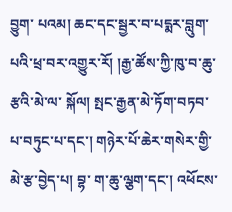བྱུག་ པའམ། ཆང་དང་སྦྱར་བ་པདྨར་བླུག་པའི་ཕྲ་བར་འགྱུར་རོ། །རྒྱ་ཚོས་ཀྱི་ཁུ་བ་ཆུ་རྩའི་མེ་ལ་ སྐོལ། སྤང་རྒྱན་མེ་ཏོག་བཏབ་པ་བཏུང་པ་དང་། གཉེར་པོ་ཆེར་གསེར་གྱི་མེ་རྩ་བྱེད་པ། བྷ་ ག་ཆུ་ལྕག་དང་། འཕོངས་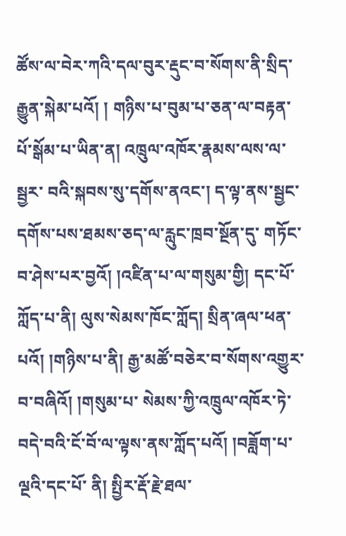ཚོས་ལ་བེར་ཀའི་དལ་བུར་རྡུང་བ་སོགས་ནི་སྲིད་རྒྱུན་སྐེམ་པའོ། ། གཉིས་པ་བུམ་པ་ཅན་ལ་བརྟན་པོ་སྒོམ་པ་ཡིན་ན། འཁྲུལ་འཁོར་རྣམས་ལས་ལ་སྦྱར་ བའི་སྐབས་སུ་དགོས་ནའང་། ད་ལྟ་ནས་སྦྱང་དགོས་པས་ཐམས་ཅད་ལ་རླུང་ཁྲབ་སྔོན་དུ་ གཏོང་བ་ཤེས་པར་བྱའོ། །འཛིན་པ་ལ་གསུམ་གྱི། དང་པོ་ཀློད་པ་ནི། ལུས་སེམས་ཁོང་ཀློད། སྲིན་ཞལ་ཕན་པའོ། །གཉིས་པ་ནི། རྒྱ་མཚོ་བཅེར་བ་སོགས་འགྱུར་བ་བཞིའོ། །གསུམ་པ་ སེམས་ཀྱི་འཁྲུལ་འཁོར་ཏེ་བདེ་བའི་ངོ་བོ་ལ་ལྟས་ནས་ཀློད་པའོ། །བཟློག་པ་ལྔའི་དང་པོ་ ནི། སྤྱིར་རྡོ་རྗེ་ཐལ་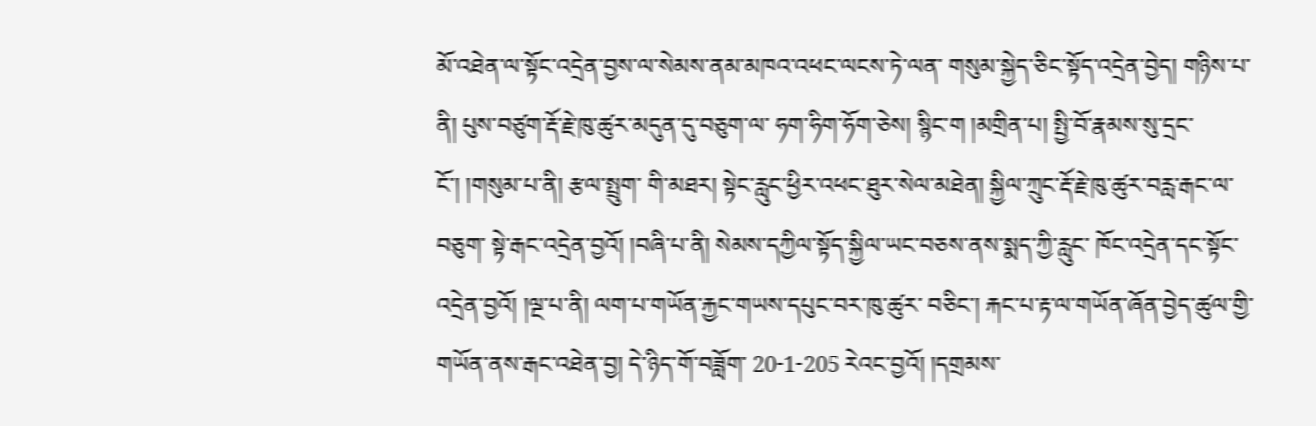མོ་འཐེན་ལ་སྟོང་འདྲེན་བྱས་ལ་སེམས་ནམ་མཁའ་འཕང་ལངས་ཏེ་ལན་ གསུམ་སྐྱེད་ཅིང་སྟོད་འདྲེན་བྱེད། གཉིས་པ་ནི། པུས་བཙུག་རྡོ་རྗེ་ཁུ་ཚུར་མདུན་དུ་བཅུག་ལ་ ཧག་ཧིག་ཧོག་ཅེས། སྙིང་ག །མགྲིན་པ། སྤྱི་བོ་རྣམས་སུ་དྲང་ངོ་། །གསུམ་པ་ནི། རྩལ་སྤྲུག་ གི་མཐར། སྟེང་རླུང་ཕྱིར་འཕང་ཐུར་སེལ་མཐེན། སྐྱིལ་ཀྲུང་རྡོ་རྗེ་ཁུ་ཚུར་བརླ་རྒང་ལ་བཅུག་ སྟེ་རྒང་འདྲེན་བྱའོ། །བཞི་པ་ནི། སེམས་དཀྱིལ་སྟོད་སྐྱིལ་ཡང་བཅས་ནས་སྨད་ཀྱི་རླུང་ ཁོང་འདྲེན་དང་སྟོང་འདྲེན་བྱའོ། །ལྔ་པ་ནི། ལག་པ་གཡོན་རྐྱང་གཡས་དཔུང་བར་ཁུ་ཚུར་ བཅིང་། རྐང་པ་རྟ་ལ་གཡོན་ཞོན་བྱེད་ཚུལ་གྱི་གཡོན་ནས་རྒང་འཐེན་བྱ། དེ་ཉིད་གོ་བཟློག་ 20-1-205 རེའང་བྱའོ། །དགྲམས་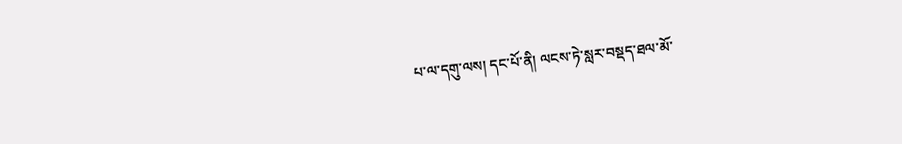པ་ལ་དགུ་ལས། དང་པོ་ནི། ལངས་ཏེ་སླར་བསྡད་ཐལ་མོ་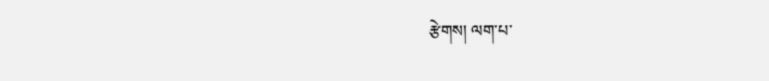རྩེགས། ལག་པ་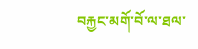བརྐྱང་མགོ་བོ་ལ་ཐལ་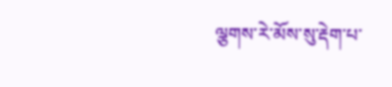ལྕགས་རེ་མོས་སུ་རྡེག་པ་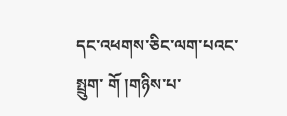དང་འཕགས་ཅིང་ལག་པའང་སྤྲུག་ གོ །གཉིས་པ་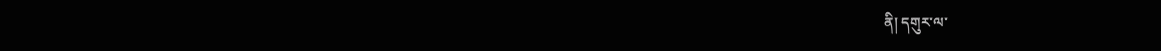ནི། དགུར་ལ་